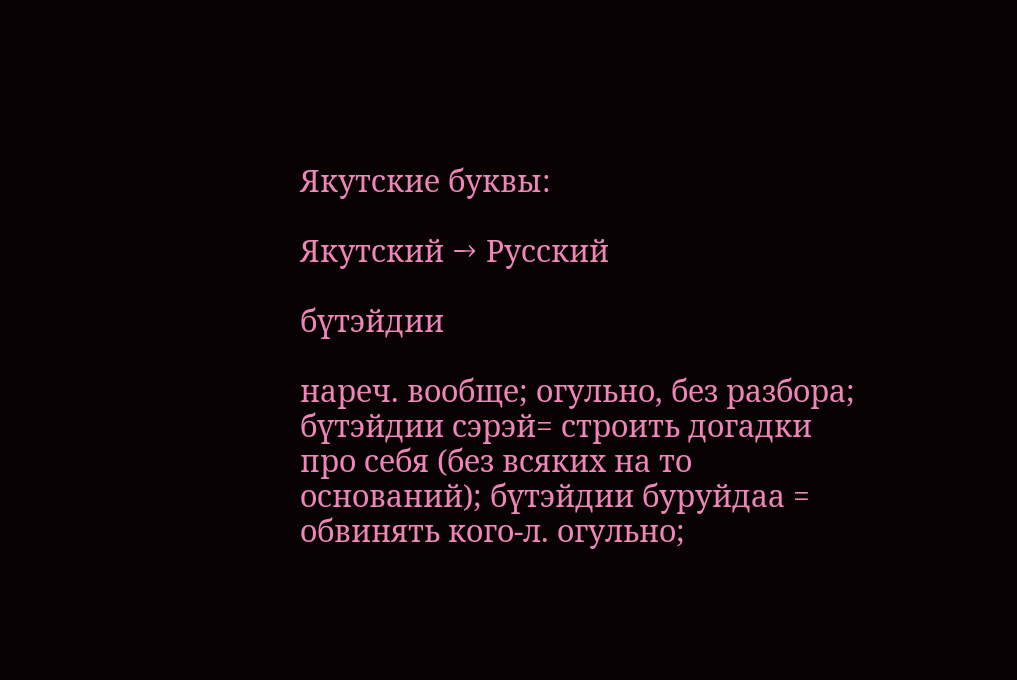Якутские буквы:

Якутский → Русский

бүтэйдии

нареч. вообще; огульно, без разбора; бүтэйдии сэрэй= строить догадки про себя (без всяких на то оснований); бүтэйдии буруйдаа = обвинять кого-л. огульно;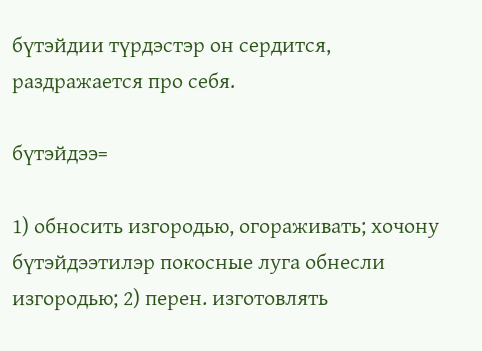бүтэйдии түрдэстэр он сердится, раздражается про себя.

бүтэйдээ=

1) обносить изгородью, огораживать; хочону бүтэйдээтилэр покосные луга обнесли изгородью; 2) перен. изготовлять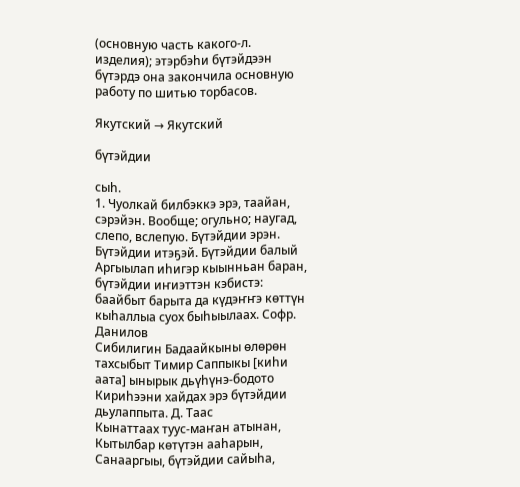(основную часть какого-л. изделия); этэрбэһи бүтэйдээн бүтэрдэ она закончила основную работу по шитью торбасов.

Якутский → Якутский

бүтэйдии

сыһ.
1. Чуолкай билбэккэ эрэ, таайан, сэрэйэн. Вообще; огульно; наугад, слепо, вслепую. Бүтэйдии эрэн. Бүтэйдии итэҕэй. Бүтэйдии балый
Аргыылап иһигэр кыынньан баран, бүтэйдии иҥиэттэн кэбистэ: баайбыт барыта да күдэҥҥэ көттүн кыһаллыа суох быһыылаах. Софр. Данилов
Сибилигин Бадаайкыны өлөрөн тахсыбыт Тимир Саппыкы [киһи аата] ынырык дьүһүнэ-бодото Кириһээни хайдах эрэ бүтэйдии дьулаппыта. Д. Таас
Кынаттаах туус-маҥан атынан, Кытылбар көтүтэн ааһарын, Санааргыы, бүтэйдии сайыһа,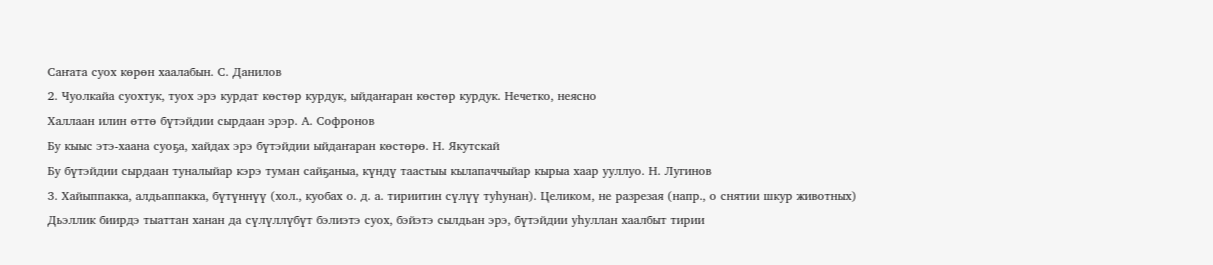Саҥата суох көрөн хаалабын. С. Данилов
2. Чуолкайа суохтук, туох эрэ курдат көстөр курдук, ыйдаҥаран көстөр курдук. Нечетко, неясно
Халлаан илин өттө бүтэйдии сырдаан эрэр. А. Софронов
Бу кыыс этэ-хаана суоҕа, хайдах эрэ бүтэйдии ыйдаҥаран көстөрө. Н. Якутскай
Бу бүтэйдии сырдаан туналыйар кэрэ туман сайҕаныа, күндү таастыы кылапаччыйар кырыа хаар ууллуо. Н. Лугинов
3. Хайыппакка, алдьаппакка, бүтүннүү (хол., куобах о. д. а. тириитин сүлүү туһунан). Целиком, не разрезая (напр., о снятии шкур животных)
Дьэллик биирдэ тыаттан ханан да сүлүллүбүт бэлиэтэ суох, бэйэтэ сылдьан эрэ, бүтэйдии уһуллан хаалбыт тирии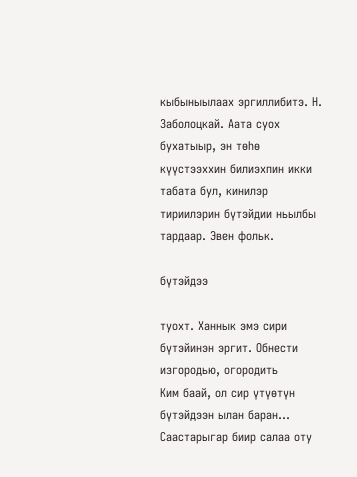кыбыныылаах эргиллибитэ. Н. Заболоцкай. Аата суох бухатыыр, эн төһө күүстээххин билиэхпин икки табата бул, кинилэр тириилэрин бүтэйдии ньылбы тардаар. Эвен фольк.

бүтэйдээ

туохт. Ханнык эмэ сири бүтэйинэн эргит. Обнести изгородью, огородить
Ким баай, ол сир үтүөтүн бүтэйдээн ылан баран... Саастарыгар биир салаа оту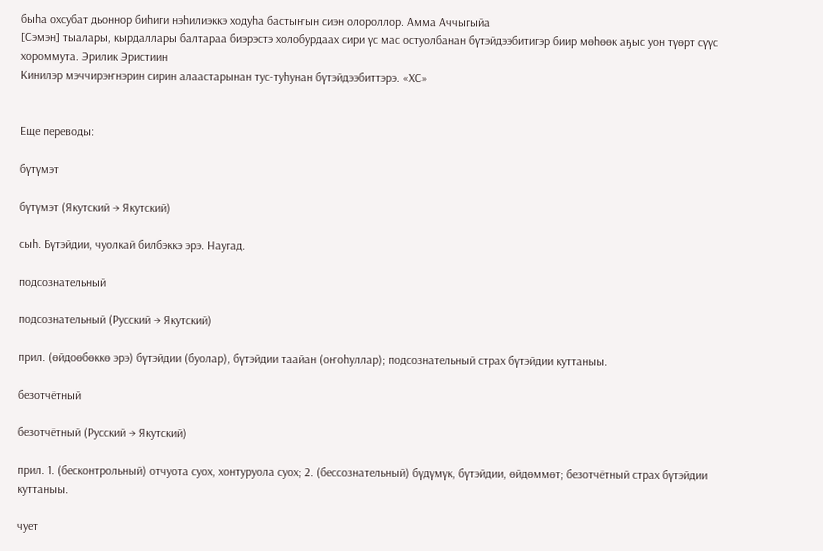быһа охсубат дьоннор биһиги нэһилиэккэ ходуһа бастыҥын сиэн олороллор. Амма Аччыгыйа
[Сэмэн] тыалары, кырдаллары балтараа биэрэстэ холобурдаах сири үс мас остуолбанан бүтэйдээбитигэр биир мөһөөк аҕыс уон түөрт сүүс хороммута. Эрилик Эристиин
Кинилэр мэччирэҥнэрин сирин алаастарынан тус-туһунан бүтэйдээбиттэрэ. «ХС»


Еще переводы:

бүтүмэт

бүтүмэт (Якутский → Якутский)

сыһ. Бүтэйдии, чуолкай билбэккэ эрэ. Наугад.

подсознательный

подсознательный (Русский → Якутский)

прил. (өйдоөбөккө эрэ) бүтэйдии (буолар), бүтэйдии таайан (оҥоһуллар); подсознательный страх бүтэйдии куттаныы.

безотчётный

безотчётный (Русский → Якутский)

прил. 1. (бесконтрольный) отчуота суох, хонтуруола суох; 2. (бессознательный) бүдүмүк, бүтэйдии, өйдөммөт; безотчётный страх бүтэйдии куттаныы.

чует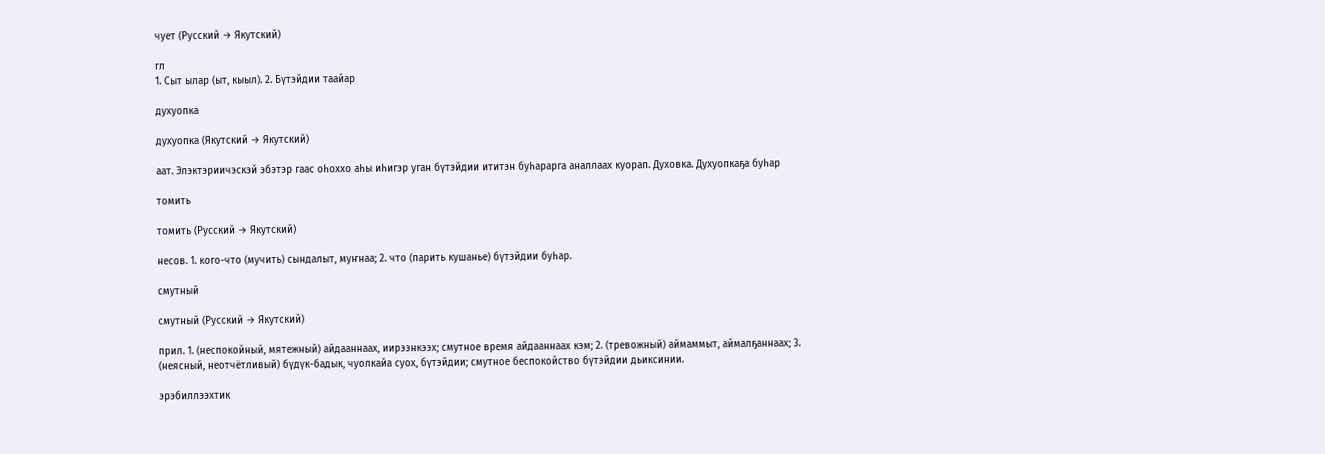чует (Русский → Якутский)

гл
1. Сыт ылар (ыт, кыыл). 2. Бүтэйдии таайар

духуопка

духуопка (Якутский → Якутский)

аат. Элэктэриичэскэй эбэтэр гаас оһоххо аһы иһигэр уган бүтэйдии ититэн буһарарга аналлаах куорап. Духовка. Духуопкаҕа буһар

томить

томить (Русский → Якутский)

несов. 1. кого-что (мучить) сындалыт, муҥнаа; 2. что (парить кушанье) бүтэйдии буһар.

смутный

смутный (Русский → Якутский)

прил. 1. (неспокойный, мятежный) айдааннаах, иирээнкээх; смутное время айдааннаах кэм; 2. (тревожный) аймаммыт, аймалҕаннаах; 3. (неясный, неотчётливый) бүдүк-бадык, чуолкайа суох, бүтэйдии; смутное беспокойство бүтэйдии дьиксинии.

эрэбиллээхтик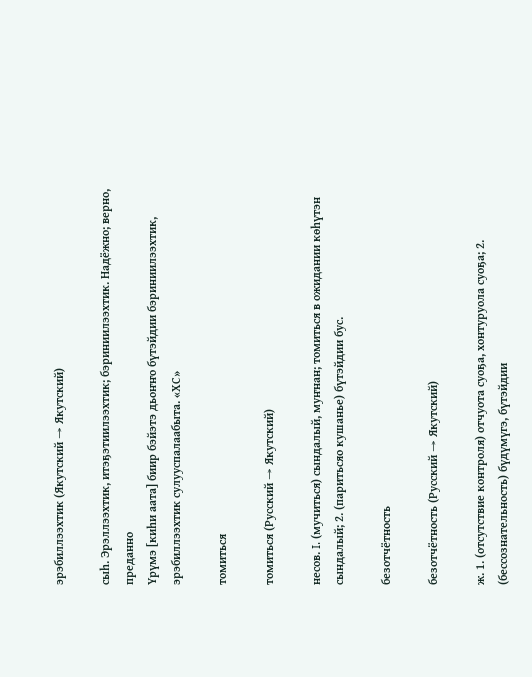эрэбиллээхтик (Якутский → Якутский)

сыһ. Эрэллээхтик, итэҕэтиилээхтик; бэриниилээхтик. Надёжно; верно, преданно
Үрүмэ [киһи аата] биир бэйэтэ дьоҥҥо бүтэйдии бэриниилээхтик, эрэбиллээхтик сулууспалаабыта. «ХС»

томиться

томиться (Русский → Якутский)

несов. I. (мучиться) сындалый, муҥнан; томиться в ожидании көһүтэн сындалый; 2. (паритьсяо кушанье) бүтэйдии бус.

безотчётность

безотчётность (Русский → Якутский)

ж. 1. (отсутствие контроля) отчуота суоҕа, хонтуруола суоҕа; 2. (бессознательность) бүдүмүгэ, бүтэйдии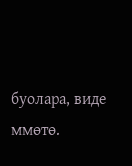буолара, виде ммөтө.